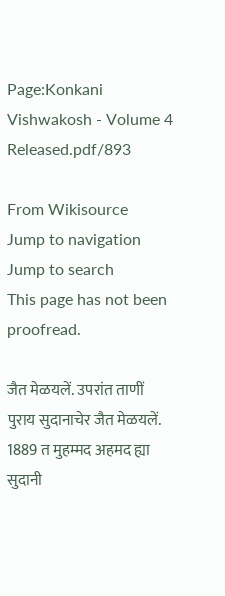Page:Konkani Vishwakosh - Volume 4 Released.pdf/893

From Wikisource
Jump to navigation Jump to search
This page has not been proofread.

जैत मेळयलें. उपरांत ताणीं पुराय सुदानाचेर जैत मेळयलें. 1889 त मुहम्मद अहमद ह्या सुदानी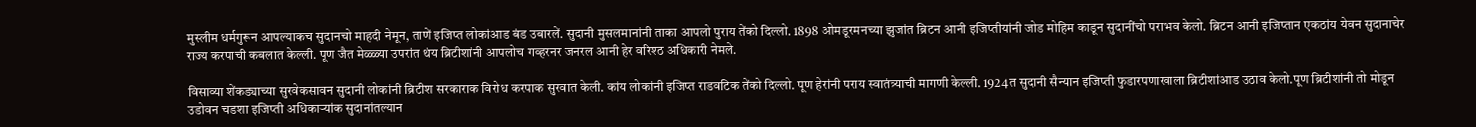मुस्लीम धर्मगुरून आपल्याकच सुदानचो माहदी नेमून, ताणें इजिप्त लोकांआड बंड उबारलें. सुदानी मुसलमानांनी ताका आपलो पुराय तेंको दिल्लो. 1898 ओमडूरमनच्या झुजांत ब्रिटन आनी इजिप्तीयांनी जोड मोहिम काडून सुदानींचो पराभव केलो. ब्रिटन आनी इजिप्तान एकठांय येवन सुदानाचेर राज्य करपाची कबलात केल्ली. पूण जैत मेळ्ळ्या उपरांत थंय ब्रिटीशांनी आपलोच गव्हरनर जनरल आनी हेर वरिश्ठ अधिकारी नेमले.

विसाव्या शेंकड्याच्या सुरवेकसावन सुदानी लोकांनी ब्रिटीश सरकाराक विरोध करपाक सुरवात केली. कांय लोकांनी इजिप्त राडवटिक तेंको दिल्लो. पूण हेरांनी पराय स्वातंत्र्याची मागणी केल्ली. 1924त सुदानी सैन्यान इजिप्ती फुडारपणाखाला ब्रिटीशांआड उठाव केलो.पूण ब्रिटीशांनी तो मोडून उडोवन चडशा इजिप्ती अधिकाऱ्यांक सुदानांतल्यान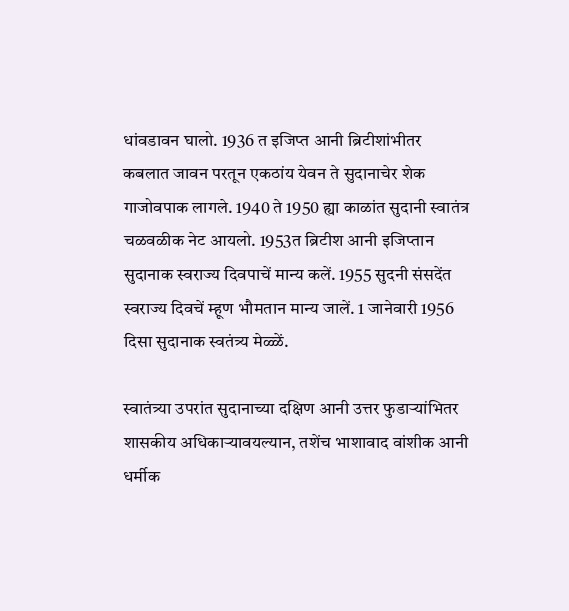धांवडावन घालो. 1936 त इजिप्त आनी ब्रिटीशांभीतर कबलात जावन परतून एकठांय येवन ते सुदानाचेर शेक गाजोवपाक लागले. 1940 ते 1950 ह्या काळांत सुदानी स्वातंत्र चळवळीक नेट आयलो. 1953त ब्रिटीश आनी इजिप्तान सुदानाक स्वराज्य दिवपाचें मान्य कलें. 1955 सुदनी संसदेंत स्वराज्य दिवचें म्हूण भौमतान मान्य जालें. 1 जानेवारी 1956 दिसा सुदानाक स्वतंत्र्य मेळ्ळें.

स्वातंत्र्या उपरांत सुदानाच्या दक्षिण आनी उत्तर फुडाऱ्यांभितर शासकीय अधिकाऱ्यावयल्यान, तशेंच भाशावाद वांशीक आनी धर्मीक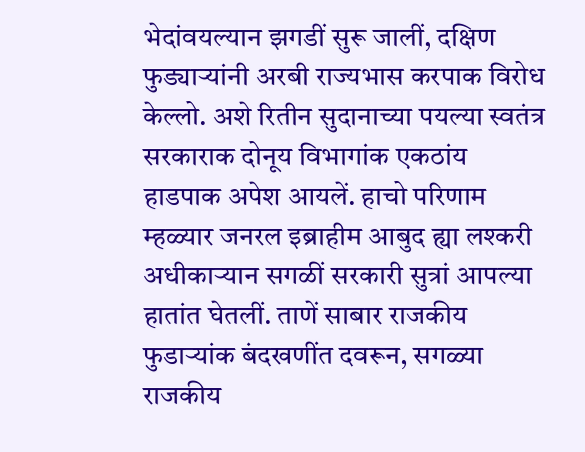भेदांवयल्यान झगडीं सुरू जालीं, दक्षिण फुड्याऱ्यांनी अरबी राज्यभास करपाक विरोध केल्लो. अशे रितीन सुदानाच्या पयल्या स्वतंत्र सरकाराक दोनूय विभागांक एकठांय हाडपाक अपेश आयलें. हाचो परिणाम म्हळ्यार जनरल इब्राहीम आबुद ह्या लश्करी अधीकाऱ्यान सगळीं सरकारी सुत्रां आपल्या हातांत घेतलीं. ताणें साबार राजकीय फुडाऱ्यांक बंदखणींत दवरून, सगळ्या राजकीय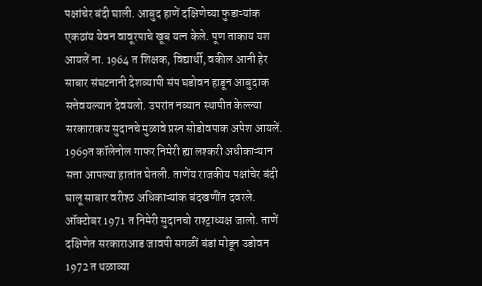पक्षांचेर बंदी घाली. आबुद हाणें दक्षिणेच्या फुडाऱ्यांक एकठांय येवन वावूरपाचे खूब यत्न केले. पूण ताकाय यश आयलें ना. 1964 त शिक्षक, विद्यार्थी, वकील आनी हेर साबार संघटनानी देशव्यापी संप घडोवन हाडून आबुदाक सत्तेवयल्यान देवयलो. उपरांत नव्यान स्थापीत केल्ल्या सरकाराकय सुदानचे मुळावे प्रस्न सोडोवपाक अपेश आयलें. 1969त कॉलेनोल गाफर निमेरी ह्या लश्करी अधीकाऱ्यान सत्ता आपल्या हातांत घेतली. ताणेंय राजकीय पक्षांचेर बंदी घालू साबार वरीश्ठ अधिकाऱ्यांक बंदखणींत दवरले. ऑक्टोबर 1971 त निमेरी सुदानचो राश्ट्राध्यक्ष जालो. ताणें दक्षिणेत सरकाराआड जावपी सगळीं बंडां मोडून उडोवन 1972 त थळाव्या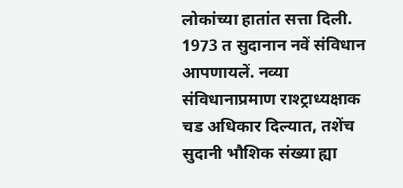लोकांच्या हातांत सत्ता दिली. 1973 त सुदानान नवें संविधान आपणायलें. नव्या संविधानाप्रमाण राश्ट्राध्यक्षाक चड अधिकार दिल्यात, तशेंच सुदानी भौशिक संख्या ह्या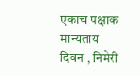एकाच पक्षाक मान्यताय दिवन , निमेरी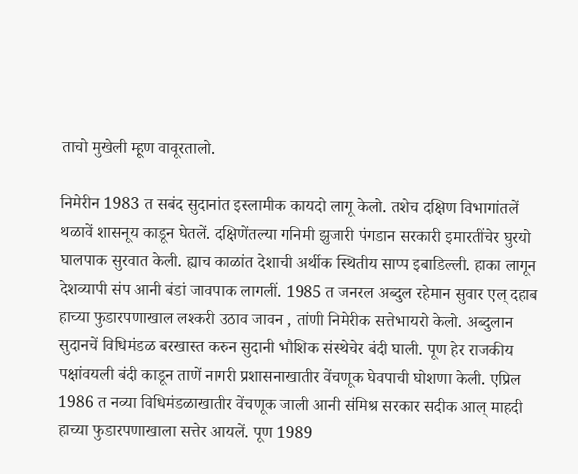ताचो मुखेली म्हूण वावूरतालो.

निमेरीन 1983 त सबंद सुदानांत इस्लामीक कायदो लागू केलो. तशेच दक्षिण विभागांतलें थळावें शासनूय काडून घेतलें. दक्षिणेंतल्या गनिमी झुजारी पंगडान सरकारी इमारतींचेर घुरयो घालपाक सुरवात केली. ह्याच काळांत देशाची अर्थीक स्थितीय साप्प इबाडिल्ली. हाका लागून देशव्यापी संप आनी बंडां जावपाक लागलीं. 1985 त जनरल अब्दुल रहेमान सुवार एल् दहाब हाच्या फुडारपणाखाल लश्करी उठाव जावन , तांणी निमेरीक सत्तेभायरो केलो. अब्दुलान सुदानचें विधिमंडळ बरखास्त करुन सुदानी भौशिक संस्थेचेर बंदी घाली. पूण हेर राजकीय पक्षांवयली बंदी काडून ताणें नागरी प्रशासनाखातीर वेंचणूक घेवपाची घोशणा केली. एप्रिल 1986 त नव्या विधिमंडळाखातीर वेंचणूक जाली आनी संमिश्र सरकार सदीक आल् माहदी हाच्या फुडारपणाखाला सत्तेर आयलें. पूण 1989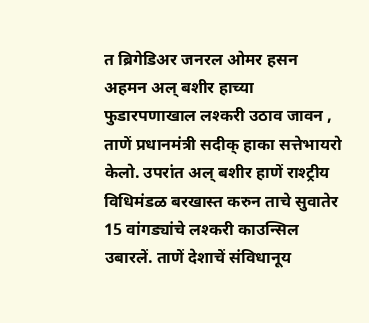त ब्रिगेडिअर जनरल ओमर हसन अहमन अल् बशीर हाच्या फुडारपणाखाल लश्करी उठाव जावन , ताणें प्रधानमंत्री सदीक् हाका सत्तेभायरो केलो. उपरांत अल् बशीर हाणें राश्ट्रीय विधिमंडळ बरखास्त करुन ताचे सुवातेर 15 वांगड्यांचे लश्करी काउन्सिल उबारलें. ताणें देशाचें संविधानूय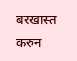बरखास्त करुन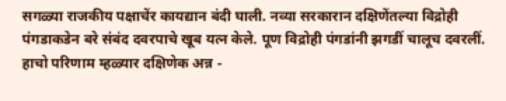सगळ्या राजकीय पक्षाचेंर कायद्यान बंदी घाली. नव्या सरकारान दक्षिणेंतल्या विद्रोही पंगडाकडेन बरे संबंद दवरपाचे खूब यत्न केले. पूण विद्रोही पंगडांनी झगडीं चालूच दवरलीं. हाचो परिणाम म्हळ्यार दक्षिणेक अन्न -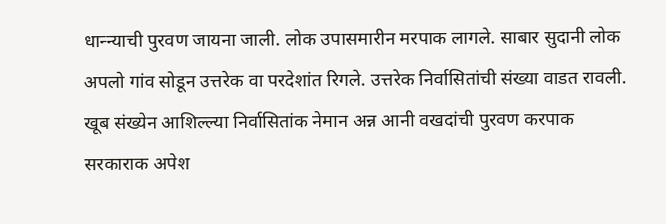धान्न्याची पुरवण जायना जाली. लोक उपासमारीन मरपाक लागले. साबार सुदानी लोक अपलो गांव सोडून उत्तरेक वा परदेशांत रिगले. उत्तरेक निर्वासितांची संख्या वाडत रावली. खूब संख्येन आशिल्ल्या निर्वासितांक नेमान अन्न आनी वखदांची पुरवण करपाक सरकाराक अपेश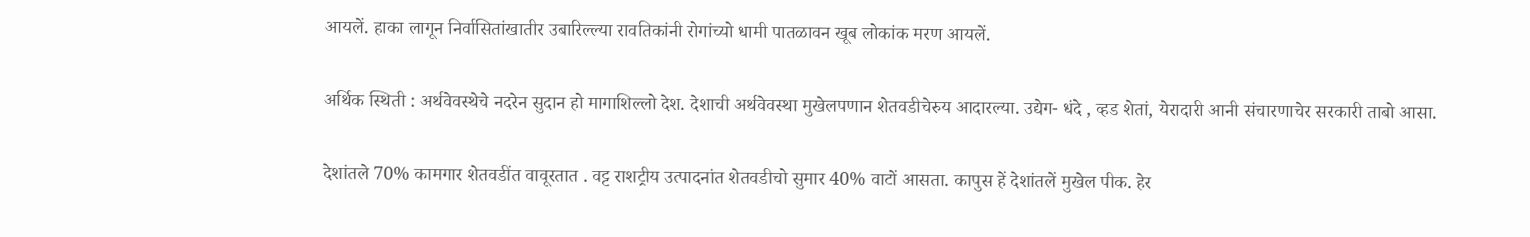आयलें. हाका लागून निर्वासितांखातीर उबारिल्ल्या रावतिकांनी रोगांच्यो धामी पातळावन खूब लोकांक मरण आयलें.

अर्थिक स्थिती : अर्थवेवस्थेचे नदरेन सुदान हो मागाशिल्लो देश. देशाची अर्थवेवस्था मुखेलपणान शेतवडीचेरुय आदारल्या. उद्येग- धंदे , व्हड शेतां, येरादारी आनी संचारणाचेर सरकारी ताबो आसा.

देशांतले 70% कामगार शेतवडींत वावूरतात . वट्ट राशट्रीय उत्पादनांत शेतवडीचो सुमार 40% वाटों आसता. कापुस हें देशांतलें मुखेल पीक. हेर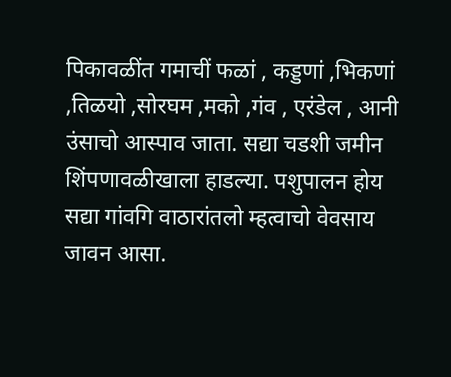पिकावळींत गमाचीं फळां , कड्डणां ,भिकणां ,तिळयो ,सोरघम ,मको ,गंव , एरंडेल , आनी उंसाचो आस्पाव जाता. सद्या चडशी जमीन शिंपणावळीखाला हाडल्या. पशुपालन होय सद्या गांवगि वाठारांतलो म्हत्वाचो वेवसाय जावन आसा.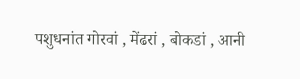पशुधनांत गोरवां , मेंढरां , बोकडां , आनी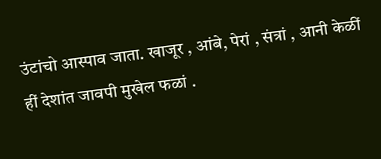उंटांचो आस्पाव जाता. खाजूर , आंबे, पेरां , संत्रां , आनी केळीं हीं देशांत जावपी मुखेल फळां .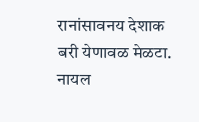रानांसावनय देशाक बरी येणावळ मेळटा. नायल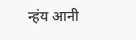न्हंय आनी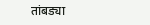तांबड्या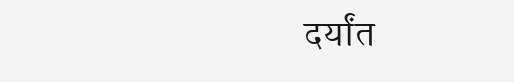दर्यांत